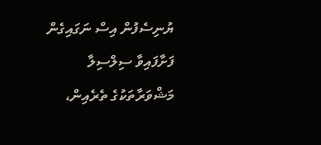ޔުނިސެފުން އިސް ނަގައިގެން ފަށާފައިވާ ސިލްސިލާ މަޝްވަރާތަކުގެ ތެރެއިން،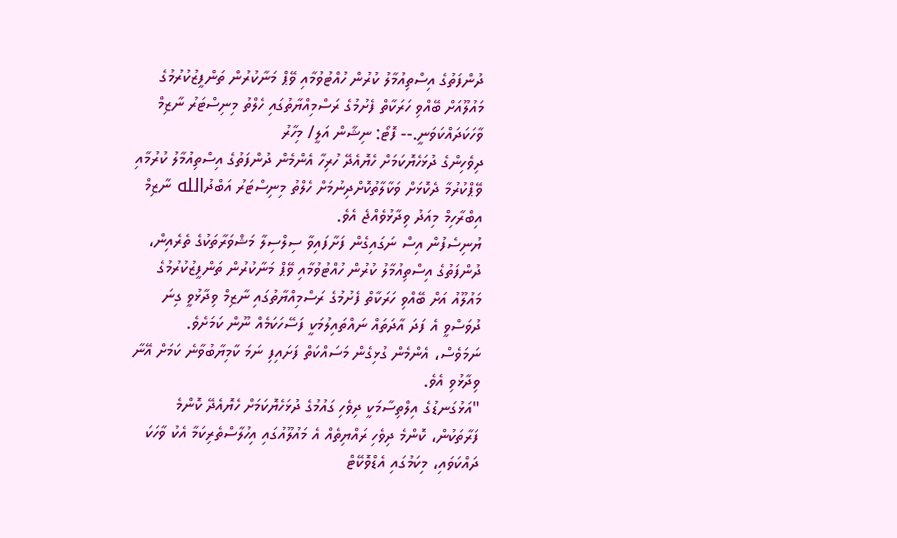ދުންފަތުގެ އިސްތިއުމާލު ކުރުން ހުއްޓުވުމާއި ވޭޕް މަނާކުރުން ތަންފީޒުކުރުމުގެ މައުލޫއަށް ބޭއްވި ހަރަކާތް ފެށުމުގެ ރަސްމިއްޔާތުގައި ހެލްތު މިނިސްޓަރު ނާޒިމް ވާހަކަދައްކަވަނީ.-- ފޮޓޯ: ނިޝާން އަލީ/ މިހާރު
ދިވެހިންގެ ދުޅަހެޔޮކަމަށް ހެޔޮއެދޭ ހުރިހާ އެންމެން ދުންފަތުގެ އިސްތިއުމާލު ކުރުމާއި ވޭޕްކުރުމާ ދެކޮޅަށް ވަކާލާތުކޮށްދިނުމަށް ހެލްތު މިނިސްޓަރު އަބްދުالله ނާޒިމް އިބްރާހިމް މިއަދު ވިދާޅުވެއްޖެ އެވެ.
ޔުނިސެފުން އިސް ނަގައިގެން ފަށާފައިވާ ސިލްސިލާ މަޝްވަރާތަކުގެ ތެރެއިން، ދުންފަތުގެ އިސްތިއުމާލު ކުރުން ހުއްޓުވުމާއި ވޭޕް މަނާކުރުން ތަންފީޒުކުރުމުގެ މައުލޫއު އަށް ބޭއްވި ހަރަކާތް ފެށުމުގެ ރަސްމިއްޔާތުގައި ނާޒިމް ވިދާޅުވީ ގިނަ ދުވަސްވީ އެ ފަދަ އާދަތައް ނައްތައިލުމަކީ ފަސޭހަކަމެއް ނޫން ކަމަށެވެ.
ނަމަވެސް، އެންމެން ގުޅިގެން މަސައްކަތް ފަށައިފި ނަމަ ކާމިޔާބުވާނެ ކަމަށް އޭނާ ވިދާޅުވި އެވެ.
"އަޅުގަނޑުގެ އިލްތިސާމަކީ ދިވެހި ގައުމުގެ ދުޅަހެޔޮކަމަށް ހެޔޮއެދޭ ކޮންމެ ފަރާތަކުން، ކޮންމެ ދިވެހި ރައްޔިތެއް އެ މައުލޫއުގައި އިހުލާސްތެރިކަމާ އެކު ވާހަކަ ދައްކަވައި، މިކަމުގައި އެޑްވޮކޭޓް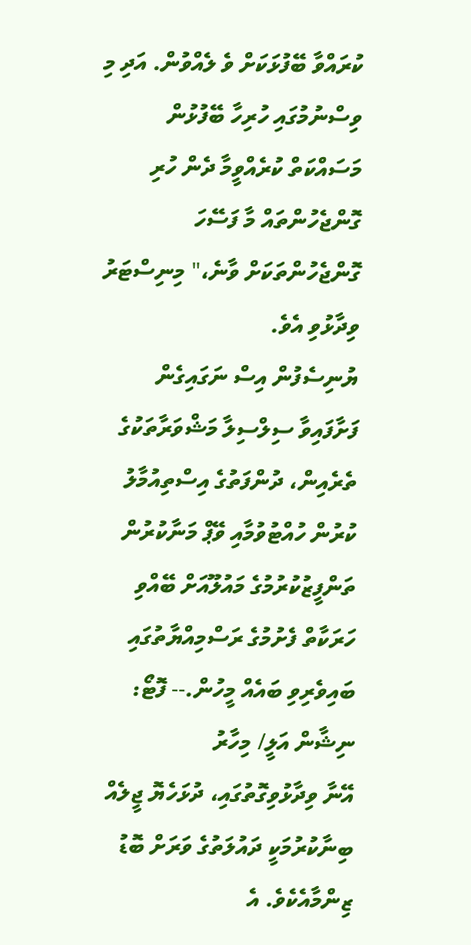ކުރައްވާ ބޭފުޅަކަށް ވެ ލެއްވުން. އަދި މި ވިސްނުމުގައި ހުރިހާ ބޭފުޅުން މަސައްކަތް ކުރެއްވީމާ ދެން ހުރި ގޮންޖެހުންތައް މާ ފަސޭހަ ގޮންޖެހުންތަކަށް ވާނެ،" މިނިސްޓަރު ވިދާޅުވި އެވެ.
ޔުނިސެފުން އިސް ނަގައިގެން ފަށާފައިވާ ސިލްސިލާ މަޝްވަރާތަކުގެ ތެރެއިން، ދުންފަތުގެ އިސްތިއުމާލު ކުރުން ހުއްޓުވުމާއި ވޭޕް މަނާކުރުން ތަންފީޒުކުރުމުގެ މައުލޫއަށް ބޭއްވި ހަރަކާތް ފެށުމުގެ ރަސްމިއްޔާތުގައި ބައިވެރިވި ބައެއް މީހުން.-- ފޮޓޯ: ނިޝާން އަލީ/ މިހާރު
އޭނާ ވިދާޅުވިގޮތުގައި، ދުޅަހެޔޮ ޖީލެއް ބިނާކުރުމަކީ ދައުލަތުގެ ވަރަށް ބޮޑު ޒިންމާއެކެވެ. އެ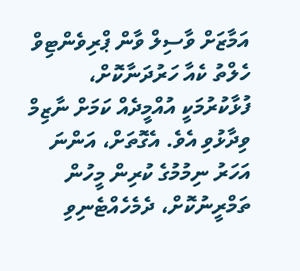އަމާޒަށް ވާސިލް ވާން ޕްރިވެންޓިވް ހެލްތު ކެއާ ހަރުދަނާކޮށް، ފުޅާކުރުމަކީ އުއްމީދެއް ކަމަށް ނާޒިމް ވިދާޅުވި އެވެ. އެގޮތަށް، އަންނަ އަހަރު ނިމުމުގެ ކުރިން މީހުން ތަމްރީނުކޮށް، ދެމެހެއްޓެނިވި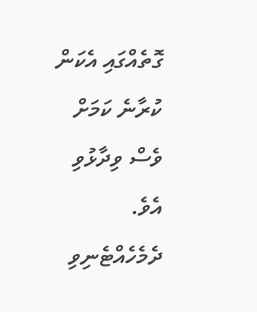ގޮތެއްގައި އެކަން ކުރާނެ ކަމަށް ވެސް ވިދާޅުވި އެވެ.
ދެމެހެއްޓެނިވި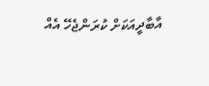އާބާދީއަކަށް ކުރަންޖެހޭ އެއް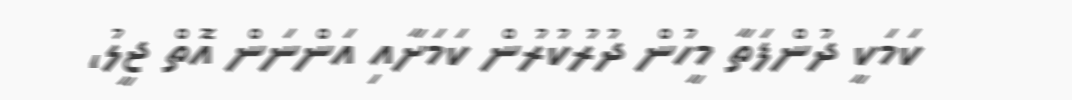ކަމަކީ ދުންފަތާ މީހުން ދުރުކުރުން ކަމަށާއި އަންނަން އޮތް ޖީލު،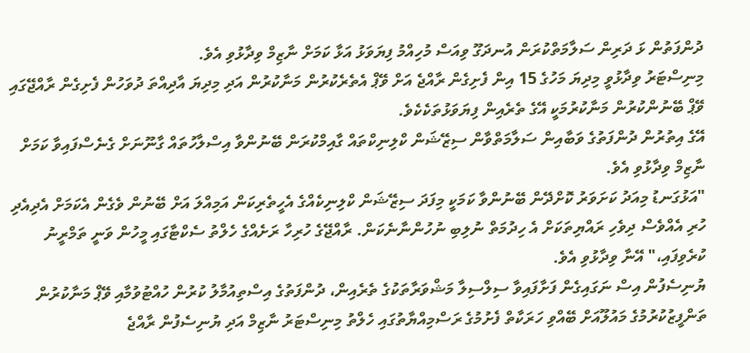ދުންފަތުން ޅަ ދަރިން ސަލާމަތްކުރަން އުނދަގޫ ވިއަސް މުހިއްމު ފިޔަވަޅު އަޅާ ކަމަށް ނާޒިމް ވިދާޅުވި އެވެ.
މިނިސްޓަރު ވިދާޅުވީ މިދިޔަ މަހުގެ 15 އިން ފެށިގެން ރާއްޖެ އަށް ވޭޕް އެތެރެކުރުން މަނާކުރުން އަދި މިދިޔަ އާދިއްތަ ދުވަހުން ފެށިގެން ރާއްޖޭގައި ވޭޕް ބޭނުންކުރުން މަނާކުރުމަކީ އޭގެ ތެރެއިން ފިޔަވަޅުތަކެކެވެ.
އޭގެ އިތުރުން ދުންފަތުގެ ވަބާއިން ސަލާމަތްވާން ސިޒޭޝަން ކްލިނިކްތައް ގާއިމްކުރަން ބޭނުންވާ އިސްލާހުތައް ގާނޫނަށް ގެނެސްފައިވާ ކަމަށް ނާޒިމް ވިދާޅުވި އެވެ.
"އަޅުގަނޑު މިއަދު ކަށަވަރު ކޮށްދޭން ބޭނުންވާ ކަމަކީ މިފަދަ ސިޒޭޝަން ކްލިނިކެއްގެ އެހީތެރިކަން އަމިއްލަ އަށް ބޭނުން ވެގެން އެކަމަށް އެދިއެދި ހުރި އެއްވެސް ދިވެހި ރައްޔިތަކަށް އެ ހިދުމަތް ނުލިބި ނުހުންނާނެކަން. ރާއްޖޭގެ ހުރިހާ ރަށެއްގެ ހެލްތު ސެކްޓާގައި މީހުން ވަނީ ތަމްރީނު ކުރެވިފައި،" އޭނާ ވިދާޅުވި އެވެ.
ޔުނިސެފުން އިސް ނަގައިގެން ފަށާފައިވާ ސިލްސިލާ މަޝްވަރާތަކުގެ ތެރެއިން، ދުންފަތުގެ އިސްތިއުމާލު ކުރުން ހުއްޓުވުމާއި ވޭޕް މަނާކުރުން ތަންފީޒުކުރުމުގެ މައުލޫއަށް ބޭއްވި ހަރަކާތް ފެށުމުގެ ރަސްމިއްޔާތުގައި ހެލްތު މިނިސްޓަރު ނާޒިމް އަދި ޔުނިސެފުން ރާއްޖެ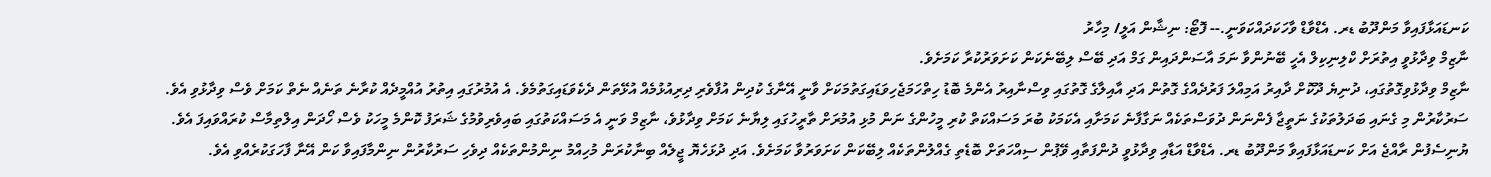ކަނޑައަޅާފައިވާ މަންދޫބު ޑރ. އެޑްވާޑް ވާހަކަދައްކަވަނީ.-- ފޮޓޯ: ނިޝާން އަލީ/ މިހާރު
ނާޒިމް ވިދާޅުވީ އިތުރަށް ކްލިނިކިލް އެހީ ބޭނުންވާ ނަމަ އާސަންދައިން ގަމް އަދި ބޭސް ލިބޭނެކަން ކަށަވަރުކުރާ ކަމަށެވެ.
ނާޒިމް ވިދާޅުވިގޮތުގައި، ދުނިޔެ ދޫކޮށް ދާއިރު އަމިއްލަ ފަރުދެއްގެ ގޮތުން އަދި އާއިލާގެ ގޮތުގައި ވިސްނާއިރު އެންމެ ބޮޑު ހިތްހަމަޖެހިވަޑައިގަތުމަކަށް ވާނީ އޭނާގެ ކުދިން އުފާވެރި ދިރިއުޅުމެއް އުޅޭތަން ދެކެވަޑައިގަތުމެވެ. އެ އުމުރުގައި އިތުރު އުއްމީދެއް ކުރާނެ ތަނެއް ނެތް ކަމަށް ވެސް ވިދާޅުވި އެވެ.
ސަރުކާރުން މި ގެނައި ބަދަލުތަކުގެ ނަތީޖާ ފެންނަން ދުވަސްތަކެއް ނަގާފާނެ ކަމަށާއި އެކަމަކު ބުރަ މަސައްކަތް ކުރި މީހުންގެ ނަން މުޅި އުމުރަށް ތާރީހުގައި ލިޔާނެ ކަމަށް ވިދާޅުވެ، ނާޒިމް ވަނީ އެ މަސައްކަތުގައި ބައިވެރިވުމުގެ ޝަރަފު ކޮންމެ މީހަކު ވެސް ހޯދަން އިލްތިމާސް ކުރައްވައިފަ އެވެ.
ޔުނިސެފުން ރާއްޖެ އަށް ކަނޑައަޅާފައިވާ މަންދޫބު ޑރ. އެޑްވާޑް އަޑާއި ވިދާޅުވީ ދުންފަތާއި ވޭޕުން ސިއްހަތަށް ބޮޑެތި ގެއްލުންތަކެއް ލިބޭކަން ކަށަވަރުވާ ކަމަށެވެ. އަދި ދުޅަހެޔޮ ޖީލެއް ބިނާކުރަން މުހިއްމު ނިންމުންތަކެއް ދިވެހި ސަރުކާރުން ނިންމާފައިވާ ކަން އޭނާ ފާހަގަކުރެއްވި އެވެ.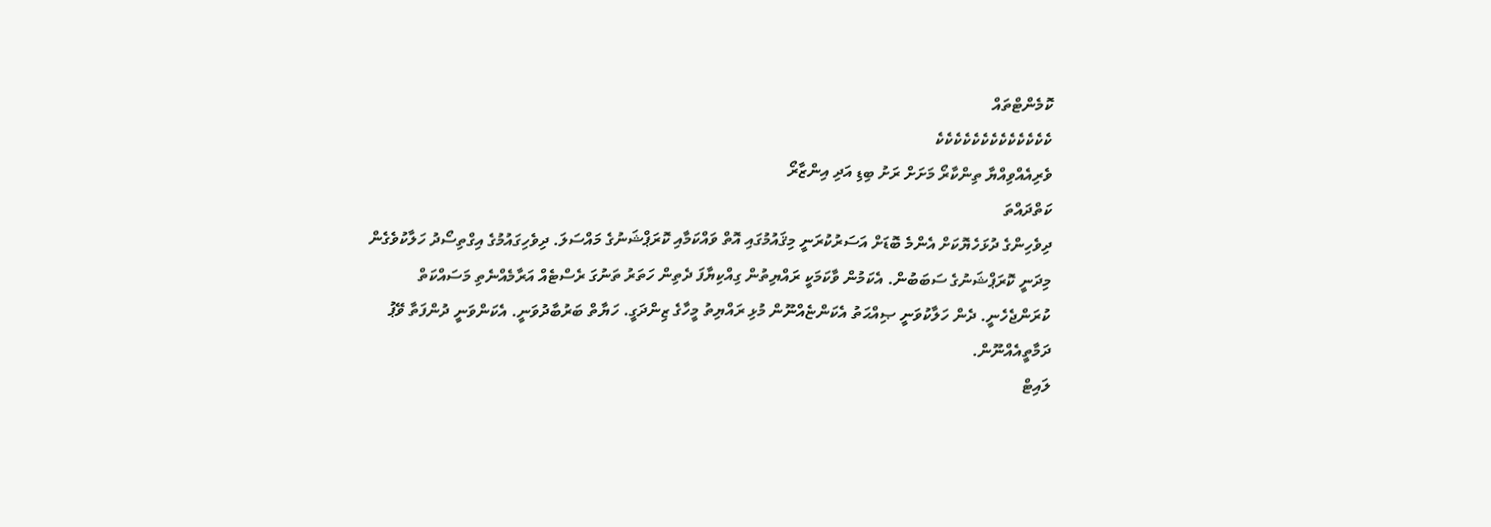ކޮމެންޓްތައް
ކެކެކެކެކެކެކެކެކެކެކެކެކެ
ވެރިއެއްވިއްޔާ ތިންކާރޯ މަށަށް ރަށު ބިޑި އަދި އިންޒާރޯ
ކަތްދައްތަ
ދިވެހިންގެ ދުޅަހެޔޮކަށް އެންމެ ބޮޑަށް އަސަރުކުރަނީ މިޤައުމުގައި އޮތް ވައްކަމާއި ކޮރަޕްޝަނުގެ މައްސަލަ. ދިވެހިގައުމުގެ އިގްތިސޯދު ހަލާކުވެގެން މިދަނީ ކޮރަޕްޝަނުގެ ސަބަބުން. އެކަމުން ވާކަމަކީ ރައްޔިތުން ގިއްކިޔާފަ ދެތިން ހަތަރު ތަނުގަ ރެސްޓެއް އަރާމެއްނެތި މަސައްކަތް ކުރަންޖެހެނީ. ދެން ހަލާކުވަނީ ޞިއްޙަތު އެކަންޏެއްނޫން މުޅި ރައްޔިތު މީހާގެ ޒިންދަގީ. ހަޔާތް ބަރުބާދުވަނީ. އެކަންވަނީ ދުންފަތާ ވޭޕު ދަމާތީއެއްނޫން.
ލައިޓް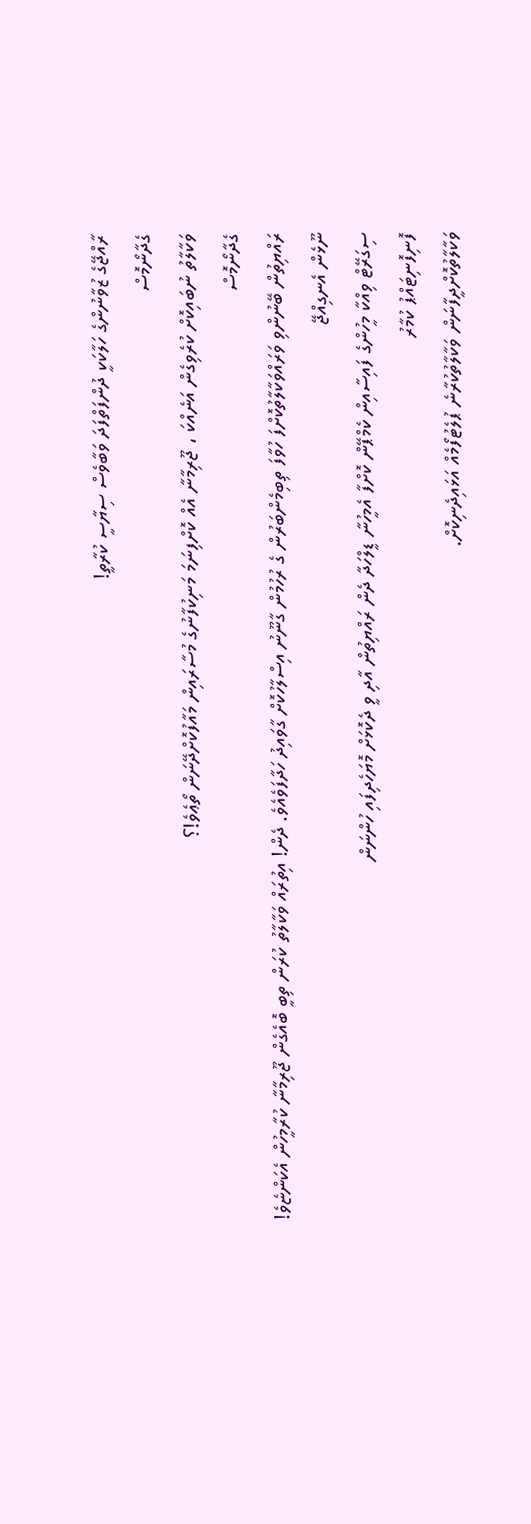ރާއްޖޭގެ ޒުވާނުންގެ ހަލާކަކީ ދުންފަތްފަދަ ވަބާވެސް ސިޔާސީ ކުރާތީ!
ގެދާނޯމޮސް
ވަކާލާތު ނުބައިކޮށް ކުރެވިގެން އަނެއްކަ ، ޖޫރިމާނާ އެއް ކޮށްފިނަމަ މަނިކުފާނުގެ މުސާރައިން މައާފުކޮށްދޭނަން ތޯޢެވެ!؟
ގެދާނޯމޮސް
ރައްޔިތުން ބޭނުންވި ވަރައްވަކާލާތުކޮށްފަ ހުވާފަ ތިބިމެންބަރުން ގެ ރުހުމުން ގާނޫނު އިސްލާހުކޮށް ގާވައިދު ހަދާފަވެއެވެ. ދެން! އިތުރައް ވަކާލާތު ކުރަން ތިބީ ބޮއެގެން ޖޫރިމާނާ ކުރާމީހުން އެކަންޏެވެ!
ނޫޅެން އެނގިއްޖޭ
ސިގަރޭޓް ވިއްކާ މީހުންގެ ފައިސާއިން ކެމްޕޭން ކޮށްފާ އެމީހުނާ ޑީލްހަދާ ދެން ރައްޔިތުން އާދި ވީ ދެކޮޅަށް މޮޔަހެދިފައި ހުންނަން
ފޮނިފޮނިޓައްޕު ކުމާރު
ވަކާލާތުކޮށްދީފާނަން ވަކާލާތުކުރާނެ ޕުލެޓުފޯމެއް އަޅައިދެނިކޮށް.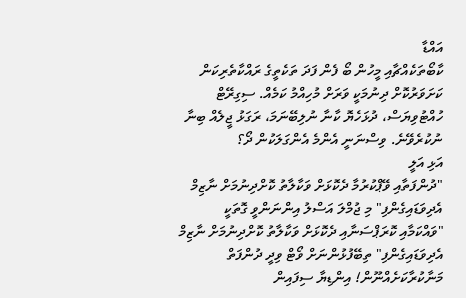އައްޑާ
ކާބޯތަކެއްޗާއި މީހުން ބޯ ފެން ފަދަ ތަކެތީގެ ރައްކާތެރިކަން ކަށަވަރުކޮށް ދިނުމަކީ ވަރަށް މުހިއްމު ކަމެއް. ސިގިރޭޓް ހުއްޓުވިޔަސް، ދުޅަހެޔޮ ކާނާ ނުލިބޭނަމަ، ރަގަޅު ޖީލެއް ބިނާ ނުކުރެވޭނެ. ވިސްނަނީ އެންމެ އެންގަލަކުން ދޯ؟
އަޅި އަލީ
"ދުންފަތާއި ވޭޕްކުރުމާ ދެކޮޅަށް ވަކާލާތު ކޮށްދިނުމަށް ނާޒިމް އެދިވަޑައިގެންފި" މި ޖުމްލަ އަސްލު އިންނަންވީ ގޮތަކީ "ވައްކަމާއި ކޮރަޕްސަނާއި ދެކޮޅަށް ވަކާލާތު ކޮށްދިނުމަށް ނާޒިމް އެދިވަޑައިގެންފި" ތިބޭފުޅުންނަށް ވޯޓް ވިދީ ދުންފަތް މަނާކުރާކަށެއްނޫން! އިންޑިޔާ ސިފައިން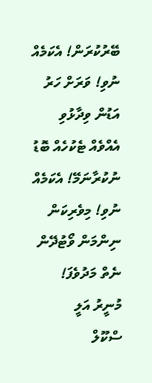ބޭރުކުރަން! އެކަމެއް ނުވި! ވަރަށް ހަރު އަޑުން ވިދާޅުވި އެއްވެއް ޓެކުހެއް ބޮޑު ނުކުރާނަމޭ! އެކަމެއް ނުވި! މިވެރިކަން ނިންމަން ވޯޓުދޭން ނެތް މަދުވެފަ!
މުނީރު އަލީ
ސްކޫލް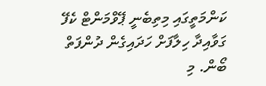ކަންމަތީގައި މިތިބެނީ ޕޭވްމަންޓް ކެފޭ ގަވާއިދާ ހިލާފަށް ހަދައިގެން ދުންފަތް ބޯން. މި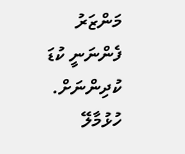މަންޒަރު ފެންނަނީ ކުޑަ ކުދިންނަށް. ހުޅުމާލޭ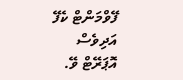ފޭވްމަންޓް ކެފޭ އަދިވެސް އޮޕަރޭޓް ވޭ.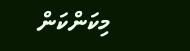މިކަންކަން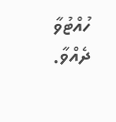ހުއްޓުވާ ދެއްވާ.